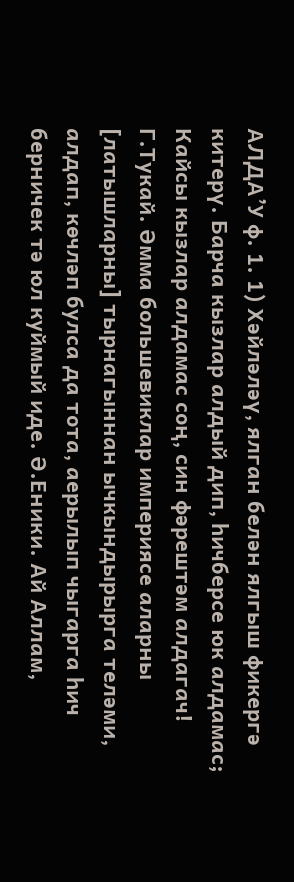АЛДА’У ф. 1. 1) Хәйләләү, ялган белән ялгыш фикергә китерү. Барча кызлар алдый дип, һичберсе юк алдамас; Кайсы кызлар алдамас соң, син фәрештәм алдагач! Г.Тукай. Әмма большевиклар империясе аларны [латышларны] тырнагыннан ычкындырырга теләми, алдап, көчләп булса да тота, аерылып чыгарга һич берничек тә юл куймый иде. Ә.Еники. Ай Аллам,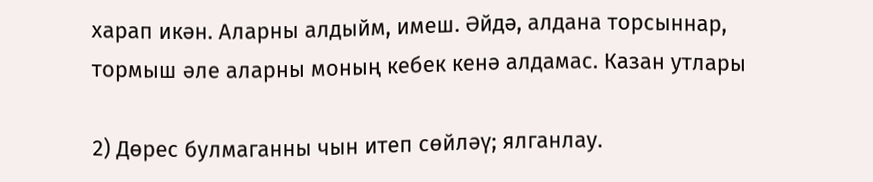харап икән. Аларны алдыйм, имеш. Әйдә, алдана торсыннар, тормыш әле аларны моның кебек кенә алдамас. Казан утлары

2) Дөрес булмаганны чын итеп сөйләү; ялганлау.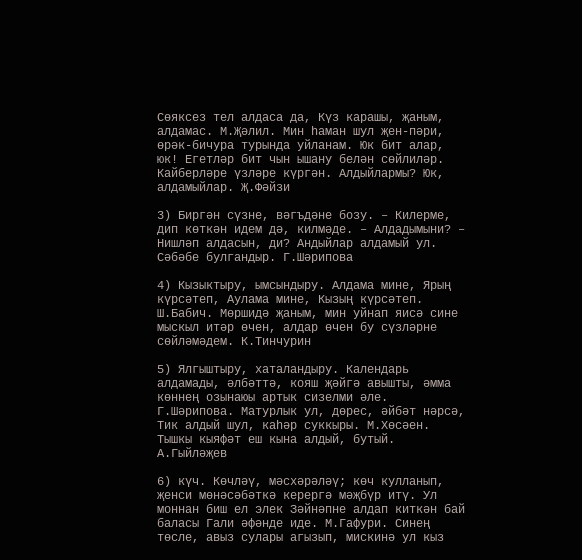Сөяксез тел алдаса да, Күз карашы, җаным, алдамас. М.Җәлил. Мин һаман шул җен-пәри, өрәк-бичура турында уйланам. Юк бит алар, юк! Егетләр бит чын ышану белән сөйлиләр. Кайберләре үзләре күргән. Алдыйлармы? Юк, алдамыйлар. Җ.Фәйзи

3) Биргән сүзне, вәгъдәне бозу. – Килерме, дип көткән идем дә, килмәде. – Алдадымыни? – Нишләп алдасын, ди? Андыйлар алдамый ул. Сәбәбе булгандыр. Г.Шәрипова

4) Кызыктыру, ымсындыру. Алдама мине, Ярың күрсәтеп, Аулама мине, Кызың күрсәтеп. Ш.Бабич. Мөршидә җаным, мин уйнап яисә сине мыскыл итәр өчен, алдар өчен бу сүзләрне сөйләмәдем. К.Тинчурин

5) Ялгыштыру, хаталандыру. Календарь алдамады, әлбәттә, кояш җәйгә авышты, әмма көннең озынаюы артык сизелми әле. Г.Шәрипова. Матурлык ул, дөрес, әйбәт нәрсә, Тик алдый шул, каһәр суккыры. М.Хөсәен. Тышкы кыяфәт еш кына алдый, бутый. А.Гыйләҗев

6) күч. Көчләү, мәсхәрәләү; көч кулланып, җенси мөнәсәбәткә керергә мәҗбүр итү. Ул моннан биш ел элек Зәйнәпне алдап киткән бай баласы Гали әфәнде иде. М.Гафури. Синең төсле, авыз сулары агызып, мискинә ул кыз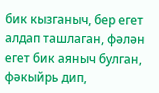бик кызганыч, бер егет алдап ташлаган, фәлән егет бик аяныч булган, фәкыйрь дип,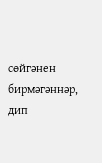сөйгәнен бирмәгәннәр, дип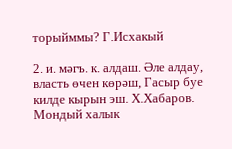торыйммы? Г.Исхакый

2. и. мәгъ. к. алдаш. Әле алдау, власть өчен көрәш, Гасыр буе килде кырын эш. Х.Хабаров. Мондый халык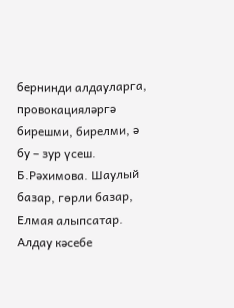бернинди алдауларга, провокацияләргә бирешми, бирелми, ә бу – зур үсеш. Б.Рәхимова. Шаулый базар, гөрли базар, Елмая алыпсатар. Алдау кәсебе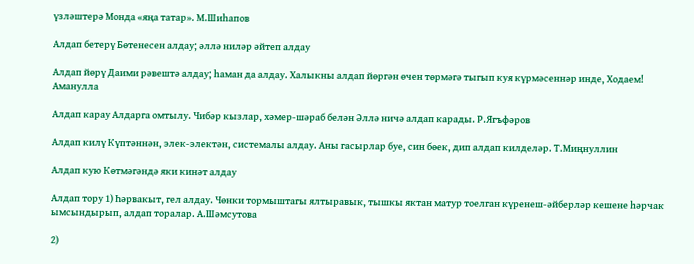үзләштерә Монда «яңа татар». М.Шиhапов

Алдап бетерү Бөтенесен алдау; әллә ниләр әйтеп алдау

Алдап йөрү Даими рәвештә алдау; һаман да алдау. Халыкны алдап йөргән өчен төрмәгә тыгып куя күрмәсеннәр инде, Ходаем! Аманулла

Алдап карау Алдарга омтылу. Чибәр кызлар, хәмер-шәраб белән Әллә ничә алдап карады. Р.Ягъфәров

Алдап килү Күптәннән, элек-электән, системалы алдау. Аны гасырлар буе, син бөек, дип алдап килделәр. Т.Миңнуллин

Алдап кую Көтмәгәндә яки кинәт алдау

Алдап тору 1) Һәрвакыт, гел алдау. Чөнки тормыштагы ялтыравык, тышкы яктан матур тоелган күренеш-әйберләр кешене һәрчак ымсындырып, алдап торалар. А.Шәмсутова

2)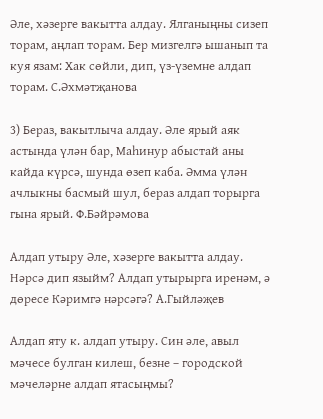Әле, хәзерге вакытта алдау. Ялганыңны сизеп торам, аңлап торам. Бер мизгелгә ышанып та куя язам: Хак сөйли, дип, үз-үземне алдап торам. С.Әхмәтҗанова

3) Бераз, вакытлыча алдау. Әле ярый аяк астында үлән бар, Маһинур абыстай аны кайда күрсә, шунда өзеп каба. Әмма үлән ачлыкны басмый шул, бераз алдап торырга гына ярый. Ф.Бәйрәмова

Алдап утыру Әле, хәзерге вакытта алдау. Нәрсә дип языйм? Алдап утырырга иренәм, ә дөресе Кәримгә нәрсәгә? А.Гыйләҗев

Алдап яту к. алдап утыру. Син әле, авыл мәчесе булган килеш, безне – городской мәчеләрне алдап ятасыңмы?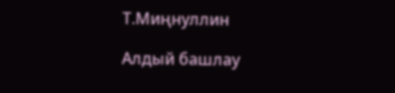Т.Миңнуллин

Алдый башлау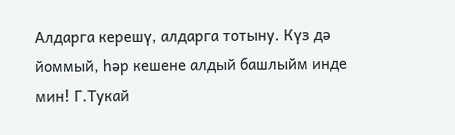Алдарга керешү, алдарга тотыну. Күз дә йоммый, һәр кешене алдый башлыйм инде мин! Г.Тукай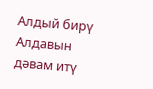Алдый бирү Алдавын дәвам итү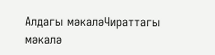Алдагы мәкаләЧираттагы мәкалә